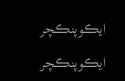ايڪوپنڪچر

ايڪوپنڪچر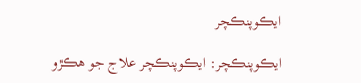ايڪوپنڪچر

ايڪوپنڪچر: ايڪوپنڪچر علاج جو هڪڙو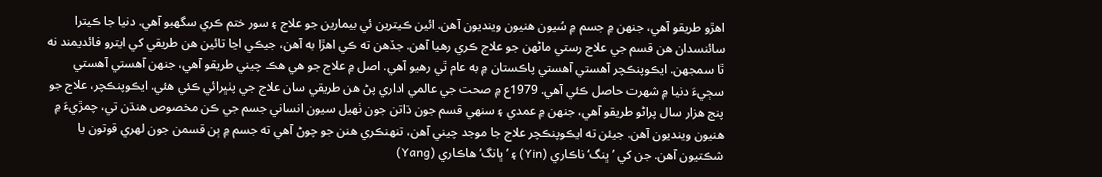اهڙو طريقو آهي، جنھن ۾ جسم ۾ سُيون هنيون وينديون آهن. ائين ڪيترين ئي بيمارين جو علاج ۽ سور ختم ڪري سگهبو آهي. دنيا جا ڪيترا سائنسدان هن قسم جي علاج رستي ماڻهن جو علاج ڪري رهيا آهن. جڏهن ته ڪي اهڙا به آهن، جيڪي اڃا تائين هن طريقي کي ايترو فائديمند نه ٿا سمجهن. ايڪوپنڪچر آهستي آهستي پاڪستان ۾ به عام ٿي رهيو آهي. اصل ۾ علاج جو هي هڪ چيني طريقو آهي، جنھن آهستي آهستي سڄيءَ دنيا ۾ شھرت حاصل ڪئي آهي. 1979ع ۾ صحت جي عالمي اداري پڻ هن طريقي سان علاج جي پٺڀرائي ڪئي هئي. ايڪوپنڪچر، علاج جو پنج هزار سال پراڻو طريقو آهي، جنھن ۾ عمدي ۽ سنهي قسم جون ڌاتن جون ٺھيل سيون انساني جسم جي ڪن مخصوص هنڌن تي، چمڙيءَ ۾ هنيون وينديون آهن. جيئن ته ايڪوپنڪچر علاج جا موجد چيني آهن، تنھنڪري هنن جو چوڻ آهي ته جسم ۾ ٻن قسمن جون لھري قوتون يا شڪتيون آهن. جن کي ’ڀنگ‘ ناڪاري (Yin) ۽ ’ڀانگ‘ هاڪاري (Yang)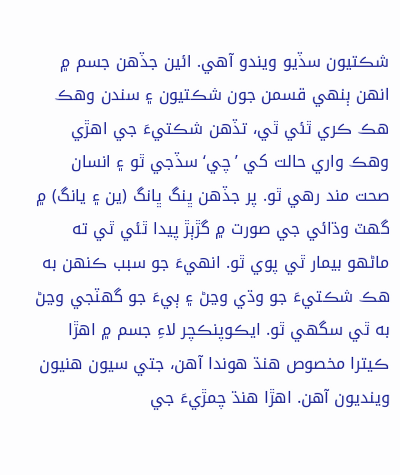شڪتيون سڏيو ويندو آهي. ائين جڏهن جسم ۾ انهن ٻنھي قسمن جون شڪتيون ۽ سندن وهڪ هڪ ڪري ٿئي ٿي، تڏهن شڪتيءَ جي اهڙي وهڪ واري حالت کي ’چي‘ سڏجي ٿو ۽ انسان صحت مند رهي ٿو. پر جڏهن ڀنگ ڀانگ (ين ۽ يانگ) ۾ گهٽ وڌائي جي صورت ۾ گڙٻڙ پيدا ٿئي ٿي ته ماڻهو بيمار ٿي پوي ٿو. انهيءَ جو سبب ڪنھن به هڪ شڪتيءَ جو وڌي وڃڻ ۽ ٻيءَ جو گهٽجي وڃڻ به ٿي سگهي ٿو. ايڪوپنڪچر لاءِ جسم ۾ اهڙا ڪيترا مخصوص هنڌ هوندا آهن، جتي سيون هنيون وينديون آهن. اهڙا هنڌ چمڙيءَ جي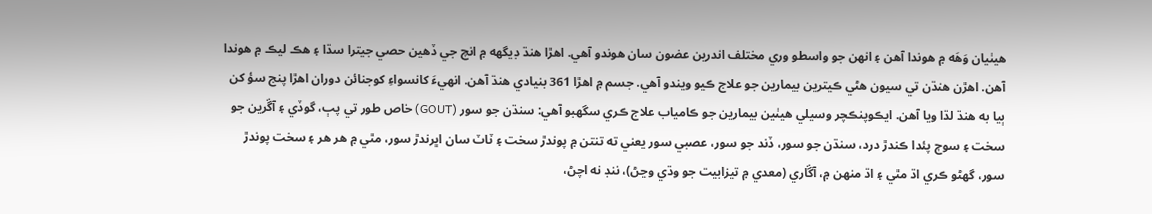هيٺيان وَهَه ۾ هوندا آهن ۽ انهن جو واسطو وري مختلف اندرين عضون سان هوندو آهي. اهڙا هنڌ ڊيگهه ۾ انچ جي ڏهين حصي جيترا سڌا ۽ هڪ ليڪ ۾ هوندا آهن. اهڙن هنڌن تي سيون هڻي ڪيترين بيمارين جو علاج ڪيو ويندو آهي. جسم ۾ اهڙا 361 بنيادي هنڌ آهن. انهيءَ کانسواءِ کوجنائن دوران اهڙا پنج سؤ کن ٻيا به هنڌ لڌا ويا آهن. ايڪوپنڪچر وسيلي هيٺين بيمارين جو ڪامياب علاج ڪري سگهبو آهي: سنڌن جو سور (GOUT) خاص طور تي پٻ، گوڏي ۽ آڱرين جو سخت ۽ سوڄ پئدا ڪندڙ درد، سنڌن جو سور، ڏند جو سور، عصبي سور يعني ته تنتن ۾ پوندڙ سخت ۽ ٽاٽ سان اڀرندڙ سور، مٿي ۾ هر هر ۽ سخت پوندڙ سور، گهڻو ڪري اڌ مٿي ۽ اڌ منهن ۾، آڱاري (معدي ۾ تيزابيت جو وڌي وڃڻ)، ننڊ نه اچڻ،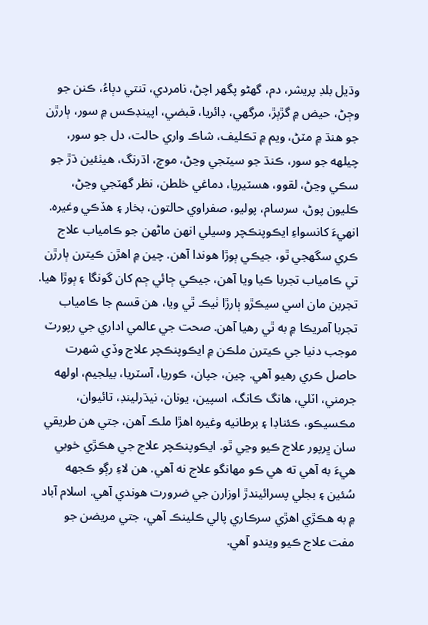وڌيل بلڊ پريشر، دم، گهڻو پگهر اچڻ، نامردي، تنتي دٻاءُ، ڪنن جو وڄڻ، حيض ۾ گڙٻڙ، مرگهي، ڊائريا، قبضي، اپينڊڪس ۾ سور، ٻارڙن جو هنڌ ۾ مٽڻ، ويم ۾ تڪليف، شاڪ واري حالت، دل جو سور، چيلهه جو سور، ڪنڌ جو سيٽجي وڃڻ، موچ، اڌرنگ، هيٺئين ڌڙ جو سڪي وڃڻ، لقوو، هسٽيريا، دماغي خلطن، نظر گهٽجي وڃڻ، ڪليون پوڻ، سرسام، پوليو، صفراوي حالتون، بخار ۽ هڏڪي وغيره. انهيءَ کانسواءِ ايڪوپنڪچر وسيلي انهن ماڻهن جو ڪامياب علاج ڪري سگهجي ٿو، جيڪي ٻوڙا هوندا آهن. چين ۾ اهڙن ڪيترن ٻارڙن تي ڪامياب تجربا ڪيا ويا آهن، جيڪي ڄائي ڄم کان گونگا ۽ ٻوڙا هيا. تجربن مان اسي سيڪڙو ٻارڙا ٺيڪ ٿي ويا، هن قسم جا ڪامياب تجربا آمريڪا ۾ به ٿي رهيا آهن. صحت جي عالمي اداري جي رپورٽ موجب دنيا جي ڪيترن ملڪن ۾ ايڪوپنڪچر علاج وڏي شھرت حاصل ڪري رهيو آهي. چين، جپان، ڪوريا، آسٽريا، بيلجيم، اولهه جرمني، اٽلي، هانگ ڪانگ، اسپين، يونان، نيڌرلينڊ، تائيوان، مڪسيڪو، ڪئناڊا ۽ برطانيه وغيره اهڙا ملڪ آهن، جتي هن طريقي سان ڀرپور علاج ڪيو وڃي ٿو. ايڪوپنڪچر علاج جي هڪڙي خوبي هيءَ به آهي ته هي ڪو مهانگو علاج نه آهي. هن لاءِ رڳو ڪجهه سُئين ۽ بجلي پسرائيندڙ اوزارن جي ضرورت هوندي آهي. اسلام آباد ۾ به هڪڙي اهڙي سرڪاري پالي ڪلينڪ آهي، جتي مريضن جو مفت علاج ڪيو ويندو آهي.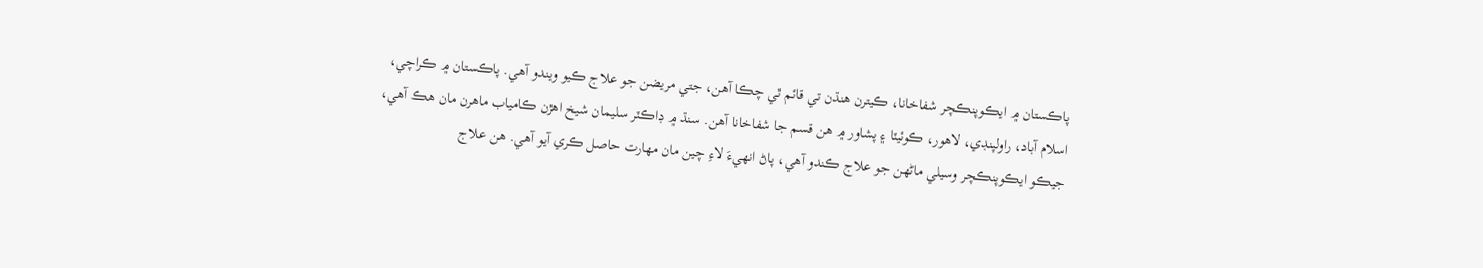پاڪستان ۾ ايڪوپنڪچر شفاخانا، ڪيترن هنڌن تي قائم ٿي چڪا آهن، جتي مريضن جو علاج ڪيو ويندو آهي. پاڪستان ۾ ڪراچي، اسلام آباد، راولپنڊي، لاهور، ڪوئيٽا ۽ پشاور ۾ هن قسم جا شفاخانا آهن. سنڌ ۾ ڊاڪٽر سليمان شيخ اهڙن ڪامياب ماهرن مان هڪ آهي، جيڪو ايڪوپنڪچر وسيلي ماڻهن جو علاج ڪندو آهي، پاڻ انهيءَ لاءِ چين مان مھارت حاصل ڪري آيو آهي. هن علاج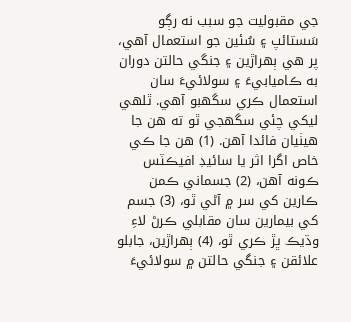جي مقبوليت جو سبب نه رڳو سَستائپ ۽ سُئين جو استعمال آهي، پر هي ٻھراڙين ۽ جنگي حالتن دوران به ڪاميابيءَ ۽ سولائيءَ سان استعمال ڪري سگهبو آهي. ٿلهي ليکي چئي سگهجي ٿو ته هن جا هيٺيان فائدا آهن. (1) هن جا ڪي خاص اگرا اثر يا سائيڊ افيڪٽس ڪونه آهن، (2) جسماني ڪمن ڪارين کي سر ۾ آڻي ٿو، (3) جسم کي بيمارين سان مقابلي ڪرڻ لاءِ وڌيڪ ڀڙ ڪري ٿو، (4) ٻھراڙين، جابلو علائقن ۽ جنگي حالتن ۾ سولائيءَ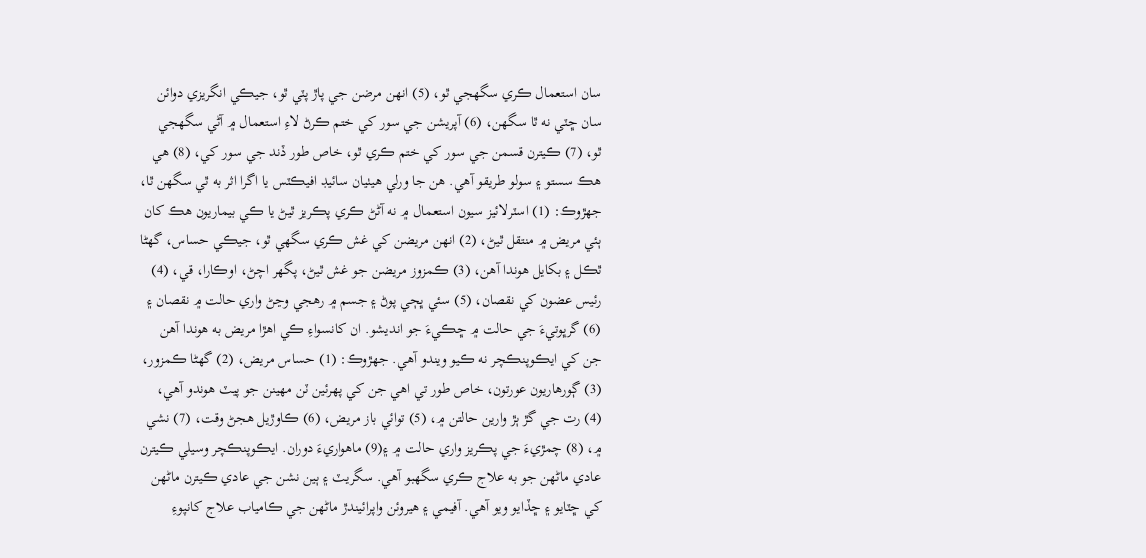سان استعمال ڪري سگهجي ٿو، (5) انهن مرضن جي پاڙ پٽي ٿو، جيڪي انگريزي دوائن سان ڇٽي نه ٿا سگهن، (6) آپريشن جي سور کي ختم ڪرڻ لاءِ استعمال ۾ آڻي سگهجي ٿو، (7) ڪيترن قسمن جي سور کي ختم ڪري ٿو، خاص طور ڏند جي سور کي، (8) هي هڪ سستو ۽ سولو طريقو آهي. هن جا ورلي هيٺيان سائيڊ افيڪٽس يا اگرا اثر به ٿي سگهن ٿا، جھڙوڪ: (1) اسٽرلائيز سيون استعمال ۾ نه آڻڻ ڪري پڪريز ٿيڻ يا ڪي بيماريون هڪ کان ٻئي مريض ۾ منتقل ٿيڻ، (2) انهن مريضن کي غش ڪري سگھي ٿو، جيڪي حساس، گهڻا ٿڪل ۽ بکايل هوندا آهن، (3) ڪمزوز مريضن جو غش ٿيڻ، پگهر اچڻ، اوڪارا، قي، (4) رئيس عضون کي نقصان، (5) سئي ڀڄي پوڻ ۽ جسم ۾ رهجي وڃڻ واري حالت ۾ نقصان ۽ (6) گرڀوتيءَ جي حالت ۾ ڇڪيءَ جو انديشو. ان کانسواءِ ڪي اهڙا مريض به هوندا آهن جن کي ايڪوپنڪچر نه ڪيو ويندو آهي. جھڙوڪ: (1) حساس مريض، (2) گهڻا ڪمزور، (3) ڳورهاريون عورتون، خاص طور تي اهي جن کي پهرئين ٽن مھينن جو پيٽ هوندو آهي، (4) رت جي گڙ ٻڙ وارين حالتن ۾، (5) توائي باز مريض، (6) ڪاوڙيل هجڻ وقت، (7) نشي ۾، (8) چمڙيءَ جي پڪريز واري حالت ۾ ۽(9) ماهواريءَ دوران. ايڪوپنڪچر وسيلي ڪيترن عادي ماڻهن جو به علاج ڪري سگهبو آهي. سگريٽ ۽ ٻين نشن جي عادي ڪيترن ماڻهن کي ڇٽايو ۽ ڇڏايو ويو آهي. آفيمي ۽ هيروئن واپرائيندڙ ماڻهن جي ڪامياب علاج کانپوءِ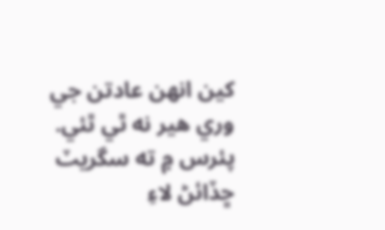کين انهن عادتن جي وري هير نه ٿي ٿئي. پئرس ۾ ته سگريٽ ڇڏائڻ لاءِ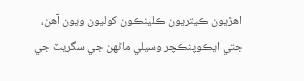اهڙيون ڪيتريون ڪلينڪون کوليون ويون آهن، جتي ايڪوپنڪچر وسيلي ماڻهن جي سگريٽ جي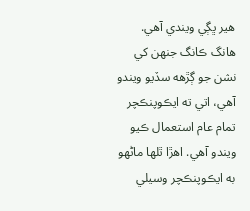هير ڀڳي ويندي آهي. هانگ ڪانگ جنھن کي نشن جو ڳڙهه سڏيو ويندو آهي، اتي ته ايڪوپنڪچر تمام عام استعمال ڪيو ويندو آهي. اهڙا ٿلها ماڻهو به ايڪوپنڪچر وسيلي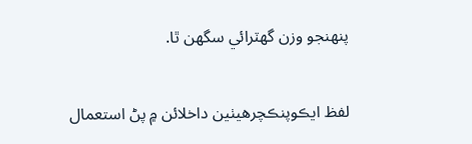پنھنجو وزن گهٽرائي سگهن ٿا.


لفظ ايڪوپنڪچرھيٺين داخلائن ۾ پڻ استعمال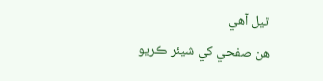ٿيل آھي
هن صفحي کي شيئر ڪريو